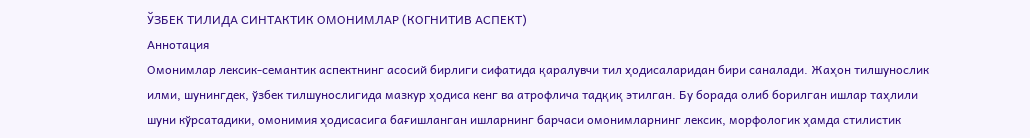ЎЗБЕК ТИЛИДА СИНТАКТИК ОМОНИМЛАР (КОГНИТИВ АСПЕКТ)
Аннотация
Омонимлар лексик-семантик аспектнинг асосий бирлиги сифатида қаралувчи тил ҳодисаларидан бири саналади. Жаҳон тилшунослик илми, шунингдек, ўзбек тилшунослигида мазкур ҳодиса кенг ва атрофлича тадқиқ этилган. Бу борада олиб борилган ишлар таҳлили шуни кўрсатадики, омонимия ҳодисасига бағишланган ишларнинг барчаси омонимларнинг лексик, морфологик ҳамда стилистик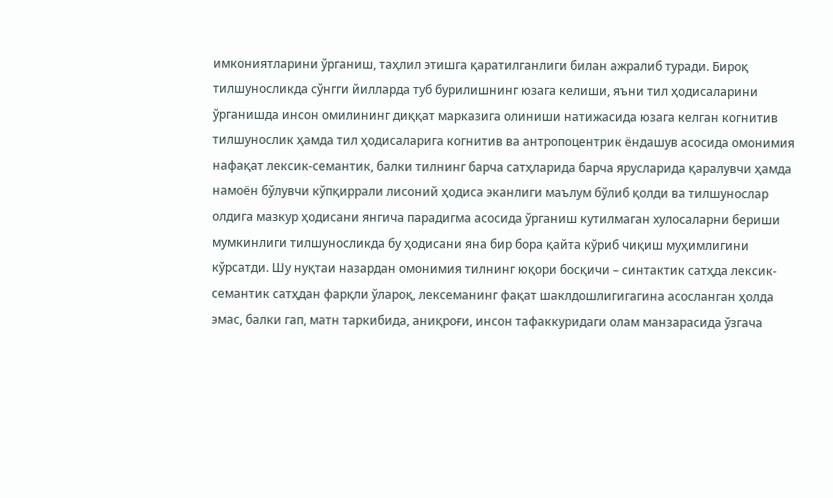имкониятларини ўрганиш, таҳлил этишга қаратилганлиги билан ажралиб туради. Бироқ тилшуносликда сўнгги йилларда туб бурилишнинг юзага келиши, яъни тил ҳодисаларини ўрганишда инсон омилининг диққат марказига олиниши натижасида юзага келган когнитив тилшунослик ҳамда тил ҳодисаларига когнитив ва антропоцентрик ёндашув асосида омонимия нафақат лексик-семантик, балки тилнинг барча сатҳларида барча ярусларида қаралувчи ҳамда намоён бўлувчи кўпқиррали лисоний ҳодиса эканлиги маълум бўлиб қолди ва тилшунослар олдига мазкур ҳодисани янгича парадигма асосида ўрганиш кутилмаган хулосаларни бериши мумкинлиги тилшуносликда бу ҳодисани яна бир бора қайта кўриб чиқиш муҳимлигини кўрсатди. Шу нуқтаи назардан омонимия тилнинг юқори босқичи – синтактик сатҳда лексик-семантик сатҳдан фарқли ўлароқ, лексеманинг фақат шаклдошлигигагина асосланган ҳолда эмас, балки гап, матн таркибида, аниқроғи, инсон тафаккуридаги олам манзарасида ўзгача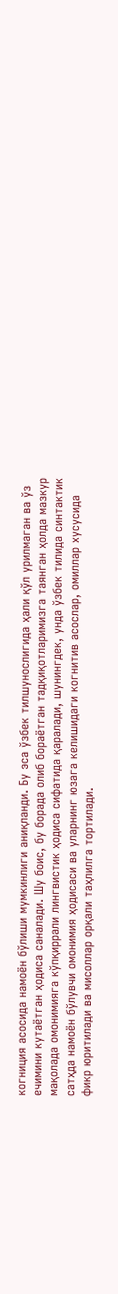когниция асосида намоён бўлиши мумкинлиги аниқланди. Бу эса ўзбек тилшунослигида ҳали қўл урилмаган ва ўз ечимини кутаётган ҳодиса саналади. Шу боис, бу борада олиб бораётган тадқиқотларимизга таянган ҳолда мазкур мақолада омонимияга кўпқиррали лингвистик ҳодиса сифатида қаралади, шунингдек, унда ўзбек тилида синтактик сатҳда намоён бўлувчи омонимия ҳодисаси ва уларнинг юзага келишидаги когнитив асослар, омиллар хусусида фикр юритилади ва мисоллар орқали таҳлилга тортилади.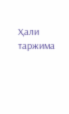Ҳали таржима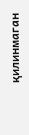қилинмаган